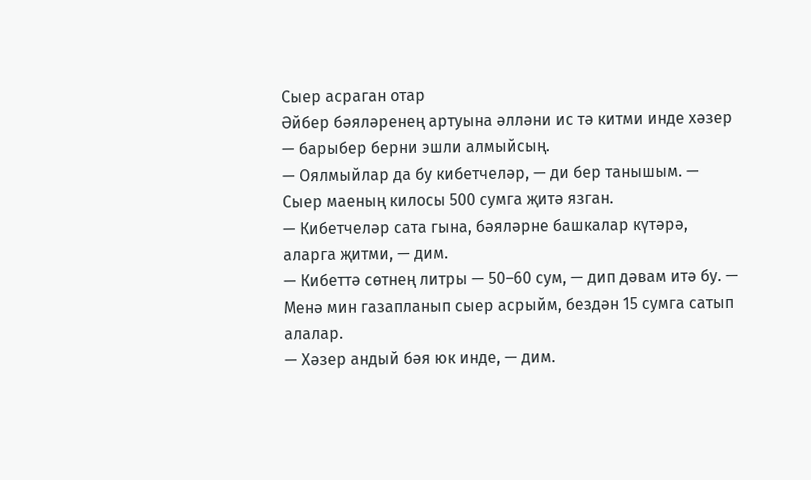Сыер асраган отар
Әйбер бәяләренең артуына әлләни ис тә китми инде хәзер — барыбер берни эшли алмыйсың.
— Оялмыйлар да бу кибетчеләр, — ди бер танышым. — Сыер маеның килосы 500 сумга җитә язган.
— Кибетчеләр сата гына, бәяләрне башкалар күтәрә, аларга җитми, — дим.
— Кибеттә сөтнең литры — 50–60 сум, — дип дәвам итә бу. — Менә мин газапланып сыер асрыйм, бездән 15 сумга сатып алалар.
— Хәзер андый бәя юк инде, — дим.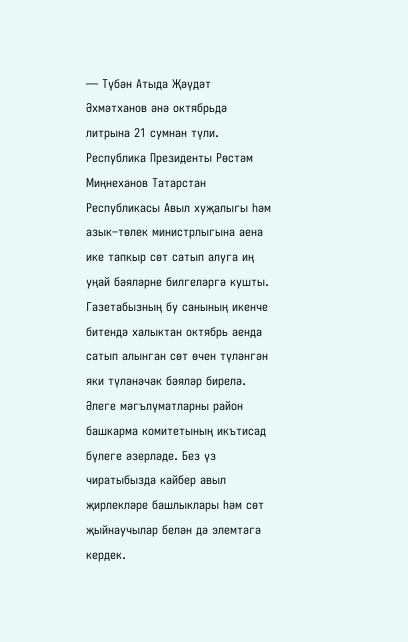— Түбән Атыда Җәүдәт Әхмәтханов әнә октябрьдә литрына 21 сумнан түли. Республика Президенты Рөстәм Миңнеханов Татарстан Республикасы Авыл хуҗалыгы һәм азык–төлек министрлыгына аена ике тапкыр сөт сатып алуга иң уңай бәяләрне билгеләргә кушты.
Газетабызның бу санының икенче битендә халыктан октябрь аенда сатып алынган сөт өчен түләнгән яки түләнәчәк бәяләр бирелә. Әлеге мәгълүматларны район башкарма комитетының икътисад бүлеге әзерләде. Без үз чиратыбызда кайбер авыл җирлекләре башлыклары һәм сөт җыйнаучылар белән дә элемтәгә кердек.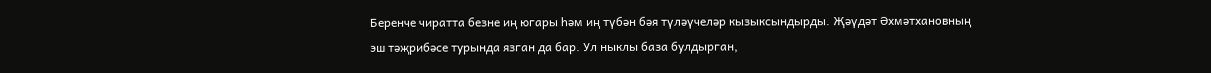Беренче чиратта безне иң югары һәм иң түбән бәя түләүчеләр кызыксындырды. Җәүдәт Әхмәтхановның эш тәҗрибәсе турында язган да бар. Ул ныклы база булдырган,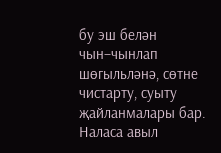бу эш белән чын–чынлап шөгыльләнә, сөтне чистарту, суыту җайланмалары бар.
Наласа авыл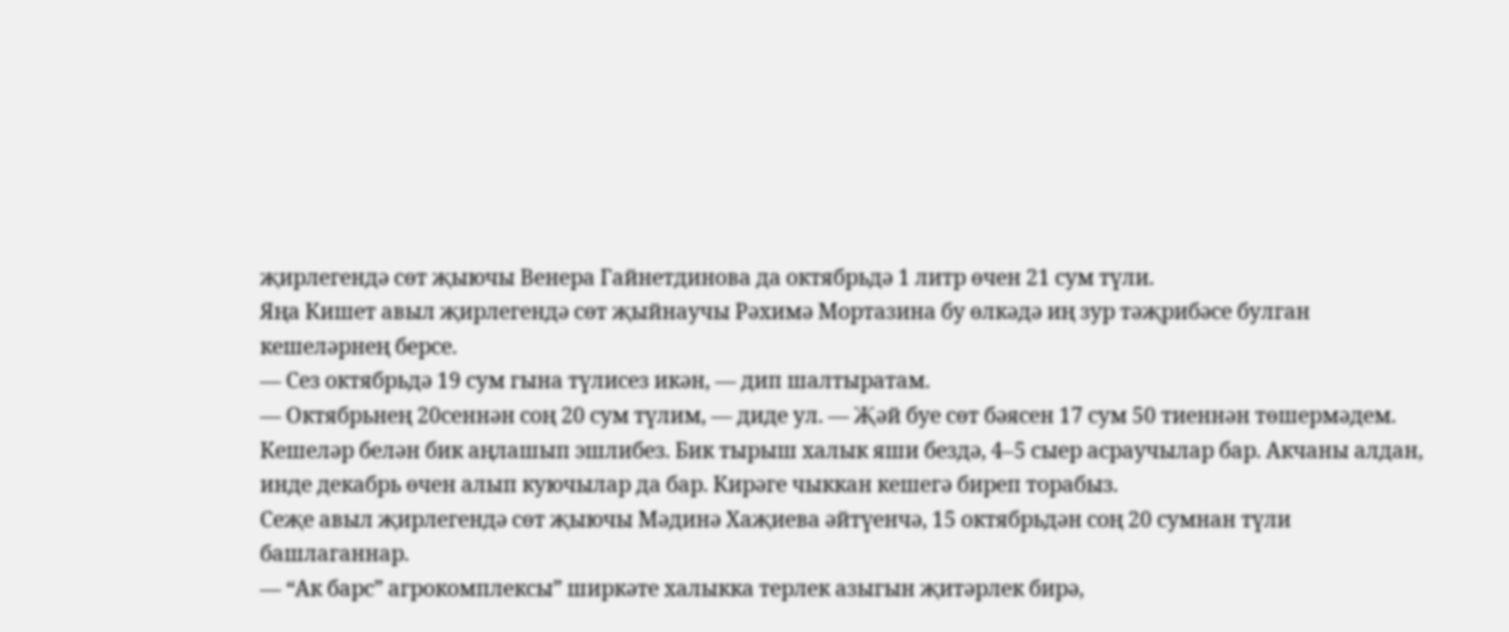җирлегендә сөт җыючы Венера Гайнетдинова да октябрьдә 1 литр өчен 21 сум түли.
Яңа Кишет авыл җирлегендә сөт җыйнаучы Рәхимә Мортазина бу өлкәдә иң зур тәҗрибәсе булган кешеләрнең берсе.
— Сез октябрьдә 19 сум гына түлисез икән, — дип шалтыратам.
— Октябрьнең 20сеннән соң 20 сум түлим, — диде ул. — Җәй буе сөт бәясен 17 сум 50 тиеннән төшермәдем. Кешеләр белән бик аңлашып эшлибез. Бик тырыш халык яши бездә, 4–5 сыер асраучылар бар. Акчаны алдан, инде декабрь өчен алып куючылар да бар. Кирәге чыккан кешегә биреп торабыз.
Сеҗе авыл җирлегендә сөт җыючы Мәдинә Хаҗиева әйтүенчә, 15 октябрьдән соң 20 сумнан түли башлаганнар.
— “Ак барс” агрокомплексы” ширкәте халыкка терлек азыгын җитәрлек бирә,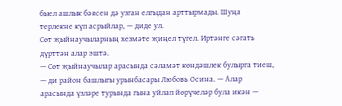быел ашлык бәясен дә узган елгыдан арттырмады. Шуңа терлекне күп асрыйлар, — диде ул.
Сөт җыйнаучыларның хезмәте җиңел түгел. Иртәнге сәгать дүрттән алар эштә.
— Сөт җыйнаучылар арасында сәламәт көндәшлек булырга тиеш, — ди район башлыгы урынбасары Любовь Осина. — Алар арасында үзләре турында гына уйлап йөрүчеләр була икән —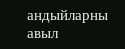андыйларны авыл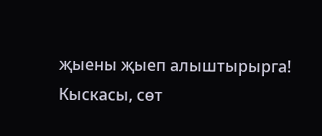җыены җыеп алыштырырга!
Кыскасы, сөт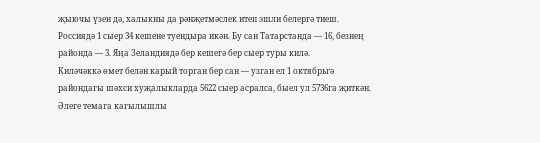җыючы үзен дә, халыкны да рәнҗетмәслек итеп эшли белергә тиеш.
Россиядә 1 сыер 34 кешене туендыра икән. Бу сан Татарстанда — 16, безнең районда — 3. Яңа Зеландиядә бер кешегә бер сыер туры килә.
Киләчәккә өмет белән карый торган бер сан — узган ел 1 октябрьгә райондагы шәхси хуҗалыкларда 5622 сыер асралса, быел ул 5736га җиткән.
Әлеге темага кагылышлы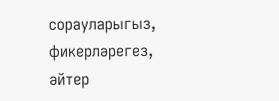сорауларыгыз, фикерләрегез, әйтер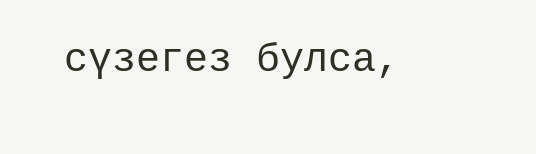сүзегез булса,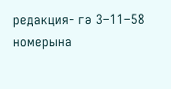редакция- гә 3–11–58 номерына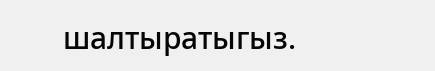шалтыратыгыз.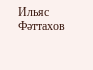Ильяс Фәттахов